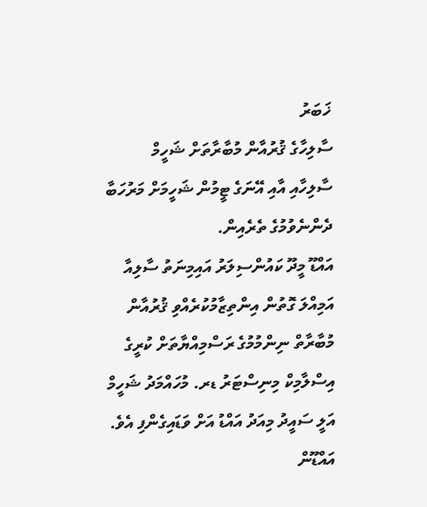ޚަބަރު
ސާލިހާގެ ޤުރުއާން މުބާރާތަށް ޝަހީމް
ސާލިހާއި އާއި އޭނަގެ ޓީމުން ޝަހީމަށް މަރުހަބާ ދެންނެވުމުގެ ތެރެއިން.
އައްޑޫ މީދޫ ކައުންސިލަރު އައިމިނަތު ސާލިއާ އަމިއްލަ ގޮތުން އިންތިޒާމުކުރެއްވި ޤުރުއާން މުބާރާތް ނިންމުމުގެ ރަސްމިއްޔާތަށް ކުރީގެ އިސްލާމިކް މިނިސްޓަރު ޑރ. މުހައްމަދު ޝަހީމް އަލީ ސައީދު މިއަދު އައްޑު އަށް ވަޑައިގެންފި އެވެ.
އައްޑޫން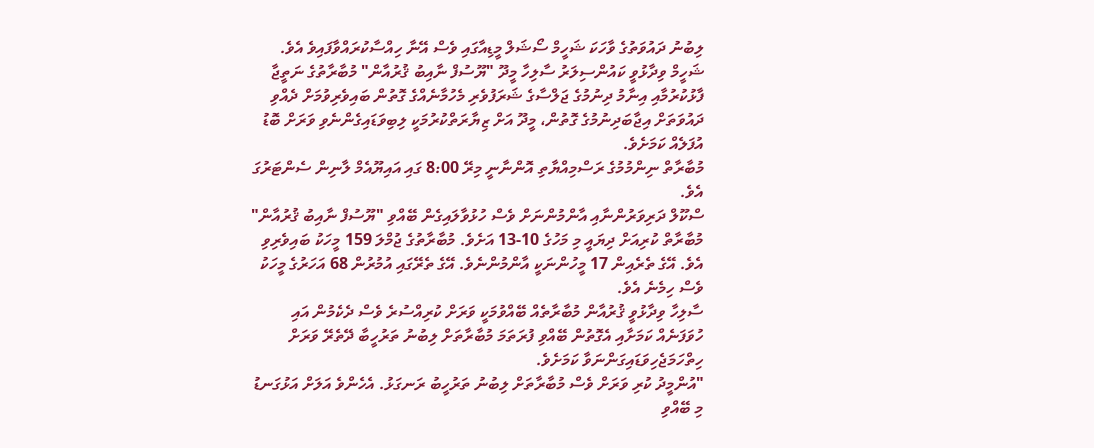ލިބުނު ދައުވަތުގެ ވާހަކަ ޝަހީމް ސޯޝަލް މީޑިއާގައި ވެސް އޭނާ ހިއްސާކުރައްވާފައިވެ އެވެ. ޝަހީމް ވިދާޅުވީ ކައުންސިލަރު ސާލިހާ މީދޫ "ޔޫސުފް ނާއިބު ޤުރުއާން" މުބާރާތުގެ ނަތީޖާ ފާޅުކުރުމާއި އިނާމު ދިނުމުގެ ޖަލްސާގެ ޝަރަފުވެރި މެހުމާނެއްގެ ގޮތުން ބައިވެރިވުމަށް ދެއްވި ދައުވަތަށް އިޖާބަދިނުމުގެ ގޮތުން، މީދޫ އަށް ޒިޔާރަތްކުރުމަކީ ލިބިވަޑައިގެންނެވި ވަރަށް ބޮޑު އުފަލެއް ކަމަށެވެ.
މުބާރާތް ނިންމުމުގެ ރަސްމިއްޔާތި އޮންނާނީ މިރޭ 8:00 ގައި އައިޔޫއެމް ލާނިން ސެންޓަރުގަ އެވެ.
ސްކޫލް ދަރިވަރުންނާއި އާންމުންނަށް ވެސް ހުޅުވާލައިގެން ބޭއްވި "ޔޫސުފް ނާއިބު ޤުރުއާން" މުބާރާތް ކުރިއަށް ދިޔައީ މި މަހުގެ 10-13 އަށެވެ. މުބާރާތުގެ ޖުމްލަ 159 މީހަކު ބައިވެރިވި އެވެ. އޭގެ ތެރެއިން 17 މީހުންނަކީ އާންމުންނެވެ. އޭގެ ތެރޭގައި އުމުރުން 68 އަހަރުގެ މީހަކު ވެސް ހިމެނެ އެވެ.
ސާލިހާ ވިދާޅުވީ ޤުރުއާން މުބާރާތެއް ބޭއްވުމަކީ ވަރަށް ކުރިއްސުރެ ވެސް ދެކެމުން އައި ހުވަފަނެއް ކަމަށާއި އެގޮތުން ބޭއްވި ފުރަތަމަ މުބާރާތަށް ލިބުނު ތަރުހީބާ ދޭތެރޭ ވަރަށް ހިތްހަމަޖެހިވަޑައިގަންނަވާ ކަމަށެވެ.
"އުންމީދު ކުރި ވަރަށް ވެސް މުބާރާތަށް ލިބުނު ތަރުހީބު ރަނގަޅު. އެހެންވެ އަލަށް އަޅުގަނޑު މި ބޭއްވި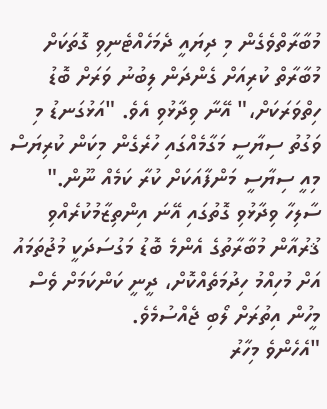މުބާރާތްވެގެން މި ދިޔައީ ދެމަހެއްޓެނިވި ގޮތަކަށް މުބާރާތް ކުރިއަށް ގެންދަން ލިބުނު ވަރަށް ބޮޑު ހިތްވަރަކަށް،" އޭނާ ވިދާޅުވި އެވެ. "އަޅުގަނޑު މި ވަގުތު ސިޔާސީ މަގާމެއްގައި ހުރެގެން މިކަން ކުރިޔަސް މިއީ ސިޔާސީ މަންފާއަކަށް ކުރާ ކަމެއް ނޫން."
ސާލިހާ ވިދާޅުވި ގޮތުގައި އޭނަ އިންތިޒާމުކުރެއްވި ޤުރުއާން މުބާރާތުގެ އެންމެ ބޮޑު މަގުސަދަކީ މުޖުތަމައު އަށް މުހިއްމު ހިދުމަތެއްކޮށް، ދީނީ ކަންކަމަށް ވެސް މީހުން އިތުރަށް ލޯބި ޖެއްސުމެވެ.
"އެހެންވެ މިހާރު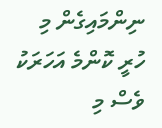ނިންމައިގެން މި ހުރީ ކޮންމެ އަހަރަކު ވެސް މި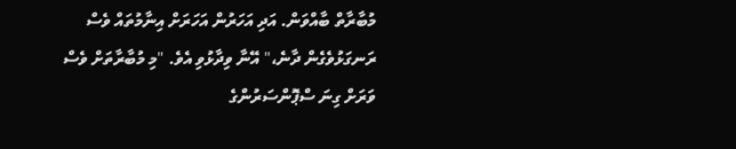މުބާރާތް ބާއްވަން. އަދި އަހަރުން އަހަރަށް އިނާމުތައް ވެސް ރަނގަޅުވެގެން ދާނެ،" އޭނާ ވިދާޅުވި އެވެ. "މި މުބާރާތަށް ވެސް ވަރަށް ގިނަ ސްޕޮންސަރުންގެ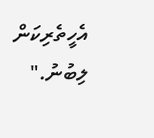އެހީތެރިކަން ލިބުނު."